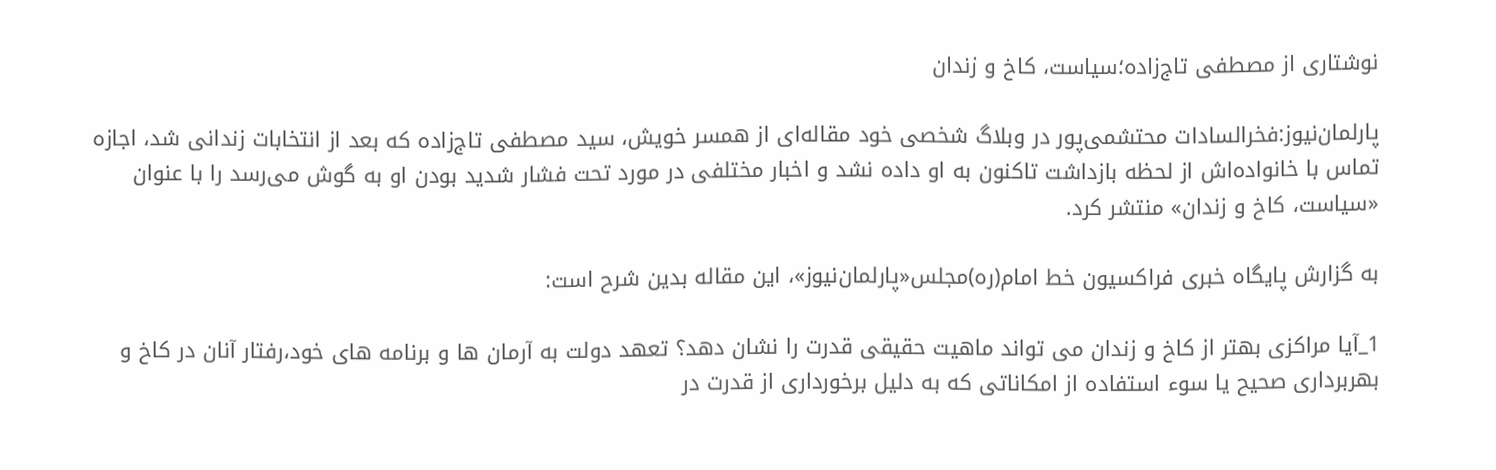نوشتاری از مصطفی تاج‌زاده؛سیاست، کاخ و زندان

پارلمان‌نیوز:فخرالسادات محتشمی‌پور در وبلاگ شخصی خود مقاله‌ای از همسر خویش، سید مصطفی تاج‌زاده که بعد از انتخابات زندانی شد، اجازه تماس با خانواده‌اش از لحظه بازداشت تاکنون به او داده نشد و اخبار مختلفی در مورد تحت فشار شدید بودن او به گوش می‌رسد را با عنوان «سیاست، کاخ و زندان» منتشر کرد.

به گزارش پایگاه خبری فراکسیون خط امام(ره)مجلس«پارلمان‌نیوز»، این مقاله بدین شرح است:

1_آیا مراکزی بهتر از کاخ و زندان می تواند ماهیت حقیقی قدرت را نشان دهد؟ تعهد دولت به آرمان ها و برنامه های خود،رفتار آنان در کاخ و بهربرداری صحیح یا سوء استفاده از امکاناتی که به دلیل برخورداری از قدرت در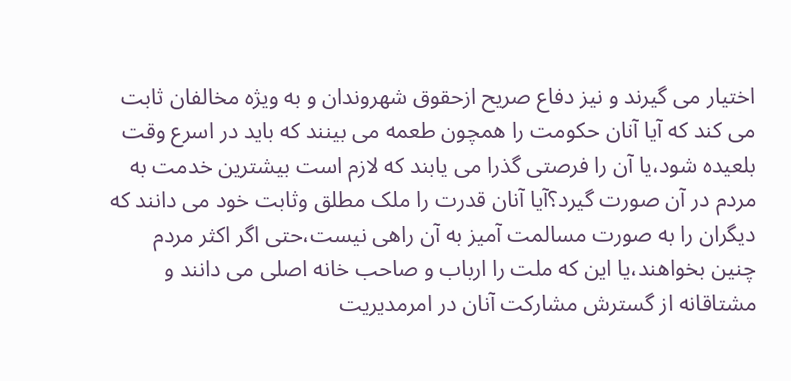اختیار می گیرند و نیز دفاع صریح ازحقوق شهروندان و به ویژه مخالفان ثابت می کند که آیا آنان حکومت را همچون طعمه می بینند که باید در اسرع وقت بلعیده شود،یا آن را فرصتی گذرا می یابند که لازم است بیشترین خدمت به مردم در آن صورت گیرد؟آیا آنان قدرت را ملک مطلق وثابت خود می دانند که دیگران را به صورت مسالمت آمیز به آن راهی نیست،حتی اگر اکثر مردم چنین بخواهند،یا این که ملت را ارباب و صاحب خانه اصلی می دانند و مشتاقانه از گسترش مشارکت آنان در امرمدیریت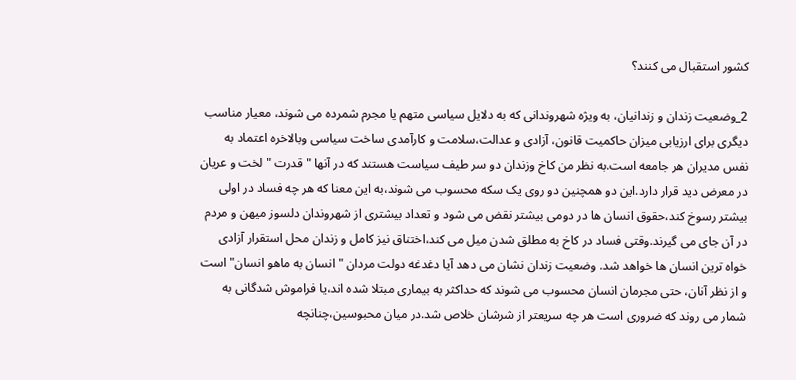کشور استقبال می کنند؟

2_وضعیت زندان و زندانیان، به ویژه شهروندانی که به دلایل سیاسی متهم یا مجرم شمرده می شوند، معیار مناسب دیگری برای ارزیابی میزان حاکمیت قانون، آزادی و عدالت،سلامت و کارآمدی ساخت سیاسی وبالاخره اعتماد به نفس مدیران هر جامعه است.به نظر من کاخ وزندان دو سر طیف سیاست هستند که در آنها "قدرت " لخت و عریان در معرض دید قرار دارد.این دو همچنین دو روی یک سکه محسوب می شوند،به این معنا که هر چه فساد در اولی بیشتر رسوخ کند،حقوق انسان ها در دومی بیشتر نقض می شود و تعداد بیشتری از شهروندان دلسوز میهن و مردم در آن جای می گیرند.وقتی فساد در کاخ به مطلق شدن میل می کند،اختناق نیز کامل و زندان محل استقرار آزادی خواه ترین انسان ها خواهد شد. وضعیت زندان نشان می دهد آیا دغدغه دولت مردان "انسان به ماهو انسان" است و از نظر آنان، حتی مجرمان انسان محسوب می شوند که حداکثر به بیماری مبتلا شده اند،یا فراموش شدگانی به شمار می روند که ضروری است هر چه سریعتر از شرشان خلاص شد.در میان محبوسین،چنانچه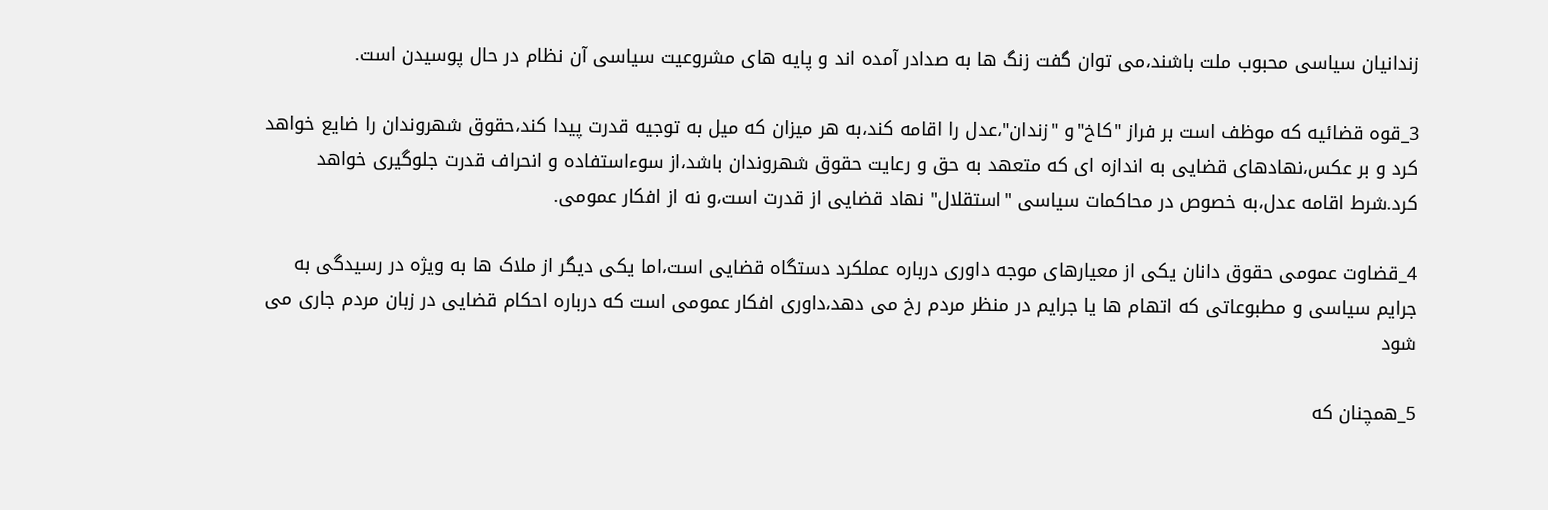زندانیان سیاسی محبوب ملت باشند،می توان گفت زنگ ها به صدادر آمده اند و پایه های مشروعیت سیاسی آن نظام در حال پوسیدن است.

3_قوه قضائیه که موظف است بر فراز "کاخ"و "زندان"،عدل را اقامه کند،به هر میزان که میل به توجیه قدرت پیدا کند،حقوق شهروندان را ضایع خواهد کرد و بر عکس،نهادهای قضایی به اندازه ای که متعهد به حق و رعایت حقوق شهروندان باشد،از سوءاستفاده و انحراف قدرت جلوگیری خواهد کرد.شرط اقامه عدل،به خصوص در محاکمات سیاسی "استقلال" نهاد قضایی از قدرت است،و نه از افکار عمومی.

4_قضاوت عمومی حقوق دانان یکی از معیارهای موجه داوری درباره عملکرد دستگاه قضایی است،اما یکی دیگر از ملاک ها به ویژه در رسیدگی به جرایم سیاسی و مطبوعاتی که اتهام ها یا جرایم در منظر مردم رخ می دهد،داوری افکار عمومی است که درباره احکام قضایی در زبان مردم جاری می شود

5_همچنان که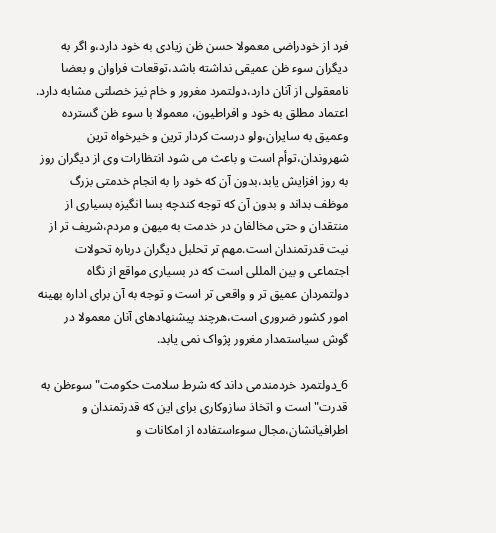فرد از خودراضی معمولا حسن ظن زیادی به خود دارد،و اگر به دیگران سوء ظن عمیقی نداشته باشد،توقعات فراوان و بعضا نامعقولی از آنان دارد،دولتمرد مغرور و خام نیز خصلتی مشابه دارد. اعتماد مطلق به خود و افراطیون، معمولا با سوء ظن گسترده وعمیق به سایران،ولو درست کردار ترین و خیرخواه ترین شهروندان،توأم است و باعث می شود انتظارات وی از دیگران روز به روز افزایش یابد،بدون آن که خود را به انجام خدمتی بزرگ موظف بداند و بدون آن که توجه کندچه بسا انگیزه بسیاری از منتقدان و حتی مخالفان در خدمت به میهن و مردم،شریف تر از نیت قدرتمندان است.مهم تر تحلبل دیگران درباره تحولات اجتماعی و بین المللی است که در بسیاری مواقع از نگاه دولتمردان عمیق تر و واقعی تر است و توجه به آن برای اداره بهینه امور کشور ضروری است،هرچند پیشنهادهای آنان معمولا در گوش سیاستمدار مغرور پژواک نمی یابد.

6_دولتمرد خردمندمی داند که شرط سلامت حکومت"سوءظن به قدرت" است و اتخاذ سازوکاری برای این که قدرتمندان و اطرافیانشان،مجال سوءاستفاده از امکانات و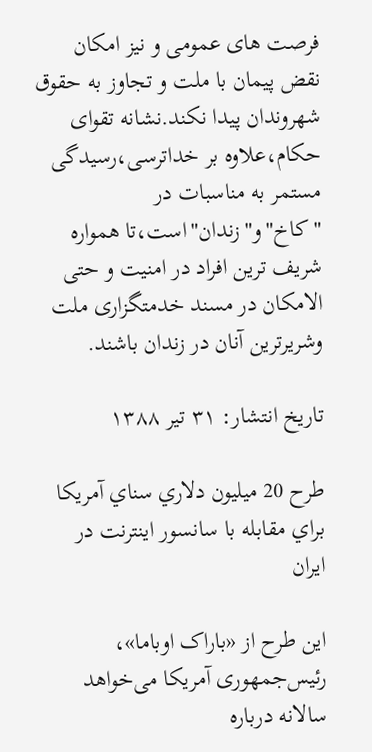فرصت های عمومی و نیز امکان نقض پیمان با ملت و تجاوز به حقوق شهروندان پیدا نکند.نشانه تقوای حکام،علاوه بر خداترسی،رسیدگی مستمر به مناسبات در "کاخ"و"زندان"است،تا همواره شریف ترین افراد در امنیت و حتی الامکان در مسند خدمتگزاری ملت وشریرترین آنان در زندان باشند.

تاریخ انتشار: ٣١ تير ١٣٨٨

طرح 20 میلیون دلاري سناي آمريكا براي مقابله با سانسور اينترنت در ايران

این طرح از «باراک اوباما»، رئیس‌جمهوری آمریکا می‌خواهد سالانه درباره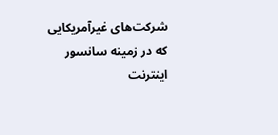شرکت‌های غیرآمریکایی که در زمینه سانسور اینترنت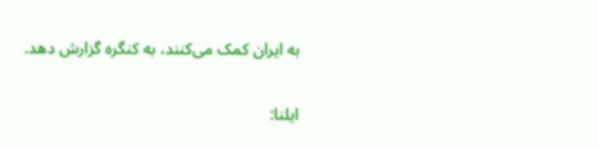به ایران کمک می‌کنند، به کنگره گزارش دهد.

ايلنا: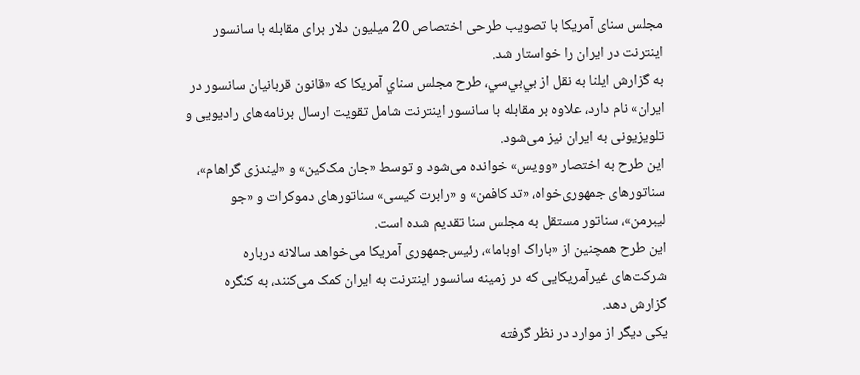مجلس سنای آمریکا با تصویب طرحی اختصاص 20 میلیون دلار برای مقابله با سانسور اینترنت در ایران را خواستار شد.
به گزارش ايلنا به نقل از بي‌بي‌سي، طرح مجلس سناي آمريكا كه «قانون قربانیان سانسور در ایران» نام دارد، علاوه بر مقابله با سانسور اینترنت شامل تقویت ارسال برنامه‌های رادیویی و تلویزیونی به ایران نیز می‌شود.
این طرح به اختصار «وویس» خوانده می‌شود و توسط «جان مک‌کین» و «لیندزی گراهام»، سناتورهای جمهوری‌خواه، «تد کافمن» و «رابرت کیسی» سناتورهای دموکرات و «جو لیبرمن»، سناتور مستقل به مجلس سنا تقدیم شده است.
این طرح همچنین از «باراک اوباما»، رئیس‌جمهوری آمریکا می‌خواهد سالانه درباره شرکت‌های غیرآمریکایی که در زمینه سانسور اینترنت به ایران کمک می‌کنند، به کنگره گزارش دهد.
یکی دیگر از موارد در نظر گرفته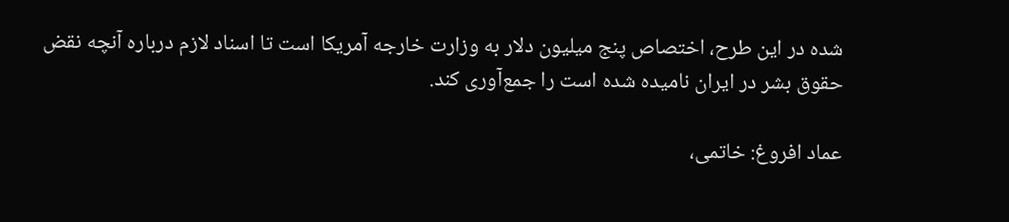شده در این طرح، اختصاص پنج میلیون دلار به وزارت خارجه آمریکا است تا اسناد لازم درباره آنچه نقض حقوق بشر در ایران ناميده شده است را جمع‌آوری کند.

عماد افروغ: خاتمی،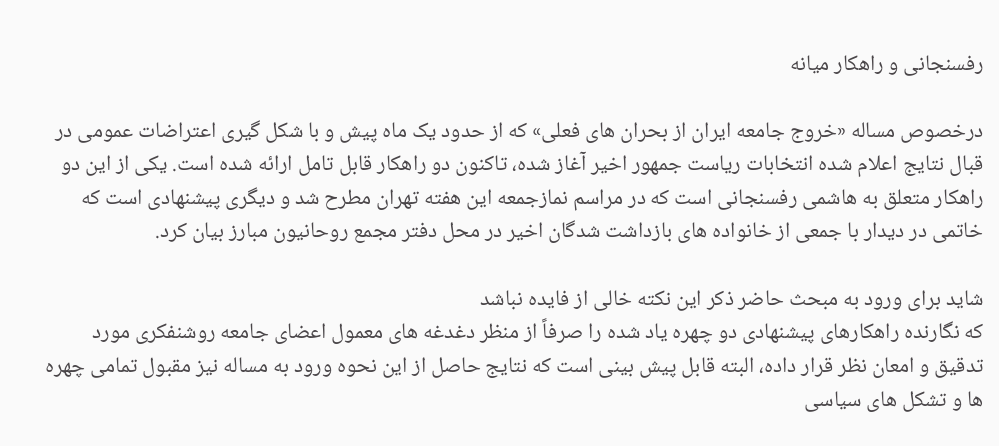رفسنجانی و راهکار میانه

درخصوص مساله «خروج جامعه ایران از بحران های فعلی» که از حدود یک ماه پیش و با شکل گیری اعتراضات عمومی در قبال نتایج اعلام شده انتخابات ریاست جمهور اخیر آغاز شده، تاکنون دو راهکار قابل تامل ارائه شده است. یکی از این دو راهکار متعلق به هاشمی رفسنجانی است که در مراسم نمازجمعه این هفته تهران مطرح شد و دیگری پیشنهادی است که خاتمی در دیدار با جمعی از خانواده های بازداشت شدگان اخیر در محل دفتر مجمع روحانیون مبارز بیان کرد.

شاید برای ورود به مبحث حاضر ذکر این نکته خالی از فایده نباشد
که نگارنده راهکارهای پیشنهادی دو چهره یاد شده را صرفاً از منظر دغدغه های معمول اعضای جامعه روشنفکری مورد تدقیق و امعان نظر قرار داده، البته قابل پیش بینی است که نتایج حاصل از این نحوه ورود به مساله نیز مقبول تمامی چهره ها و تشکل های سیاسی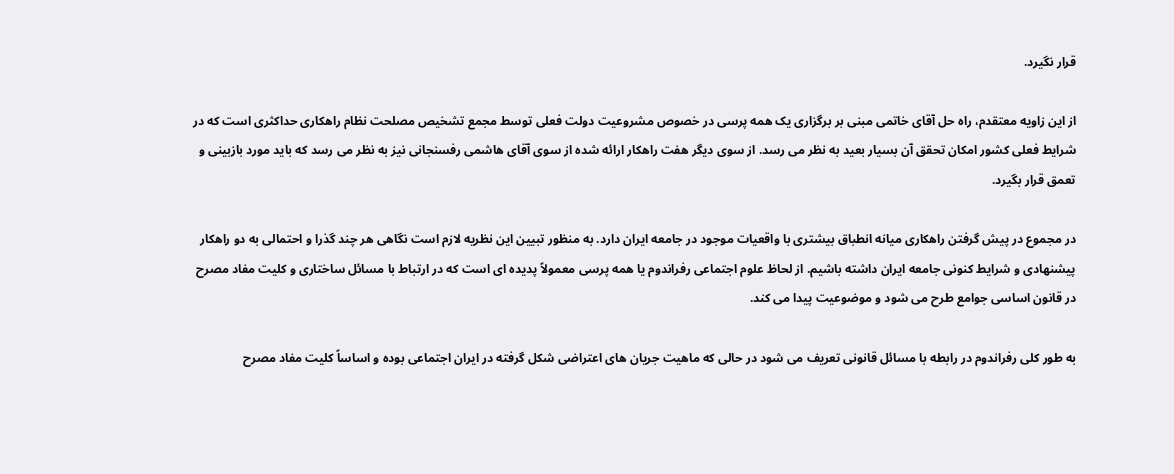قرار نگیرد.

از این زاویه معتقدم، راه حل آقای خاتمی مبنی بر برگزاری یک همه پرسی در خصوص مشروعیت دولت فعلی توسط مجمع تشخیص مصلحت نظام راهکاری حداکثری است که در شرایط فعلی کشور امکان تحقق آن بسیار بعید به نظر می رسد. از سوی دیگر هفت راهکار ارائه شده از سوی آقای هاشمی رفسنجانی نیز به نظر می رسد که باید مورد بازبینی و تعمق قرار بگیرد.

در مجموع در پیش گرفتن راهکاری میانه انطباق بیشتری با واقعیات موجود در جامعه ایران دارد. به منظور تبیین این نظریه لازم است نگاهی هر چند گذرا و احتمالی به دو راهکار پیشنهادی و شرایط کنونی جامعه ایران داشته باشیم. از لحاظ علوم اجتماعی رفراندوم یا همه پرسی معمولاً پدیده ای است که در ارتباط با مسائل ساختاری و کلیت مفاد مصرح در قانون اساسی جوامع طرح می شود و موضوعیت پیدا می کند.

به طور کلی رفراندوم در رابطه با مسائل قانونی تعریف می شود در حالی که ماهیت جریان های اعتراضی شکل گرفته در ایران اجتماعی بوده و اساساً کلیت مفاد مصرح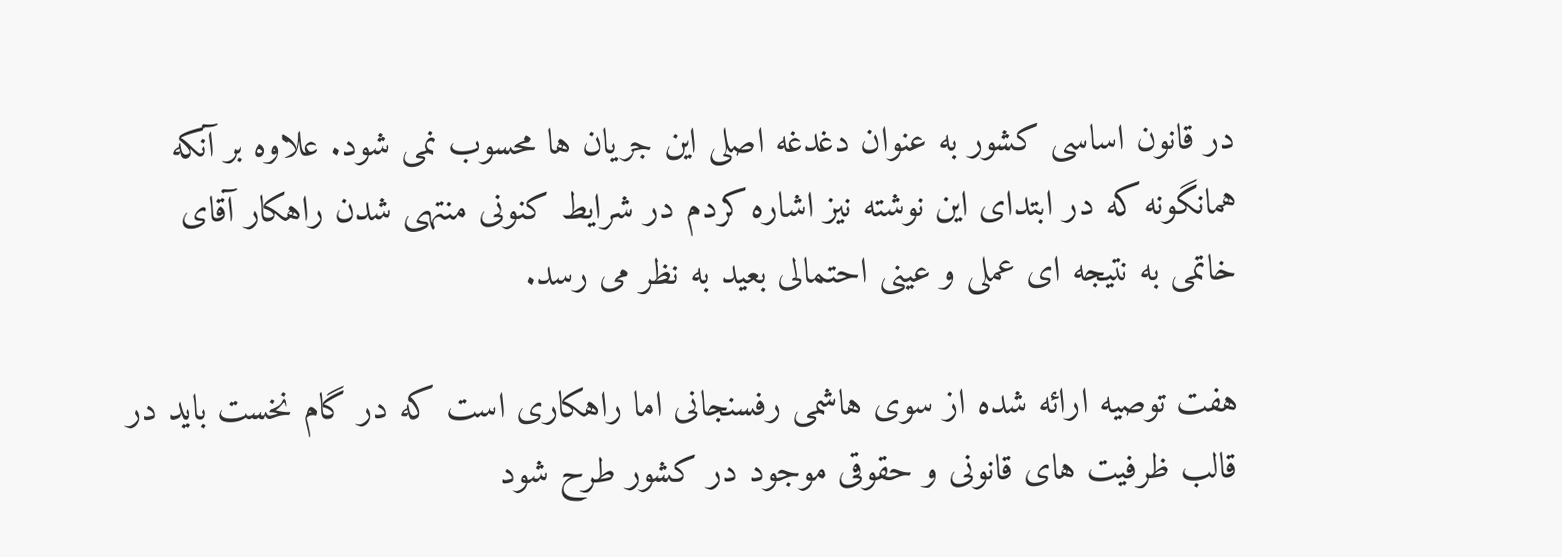در قانون اساسی کشور به عنوان دغدغه اصلی این جریان ها محسوب نمی شود. علاوه بر آنکه همانگونه که در ابتدای این نوشته نیز اشاره کردم در شرایط کنونی منتهی شدن راهکار آقای خاتمی به نتیجه ای عملی و عینی احتمالی بعید به نظر می رسد.

هفت توصیه ارائه شده از سوی هاشمی رفسنجانی اما راهکاری است که در گام نخست باید در قالب ظرفیت های قانونی و حقوقی موجود در کشور طرح شود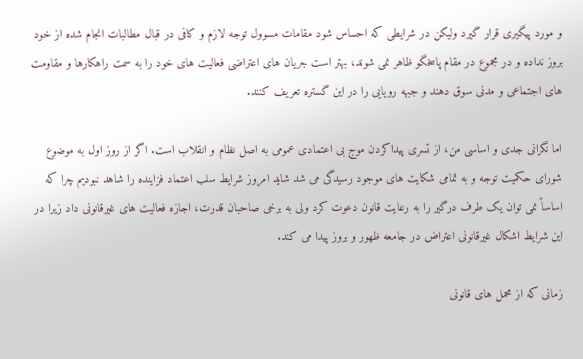و مورد پیگیری قرار گیرد ولیکن در شرایطی که احساس شود مقامات مسوول توجه لازم و کافی در قبال مطالبات انجام شده از خود بروز نداده و در مجموع در مقام پاسخگو ظاهر نمی شوند، بهتر است جریان های اعتراضی فعالیت های خود را به سمت راهکارها و مقاومت های اجتماعی و مدنی سوق دهند و جبهه رویایی را در این گستره تعریف کنند.

اما نگرانی جدی و اساسی من، از تسری پیداکردن موج بی اعتمادی عمومی به اصل نظام و انقلاب است. اگر از روز اول به موضوع شورای حکمیت توجه و به تمامی شکایت های موجود رسیدگی می شد شاید امروز شرایط سلب اعتماد فزاینده را شاهد نبودیم چرا که اساساً نمی توان یک طرف درگیر را به رعایت قانون دعوت کرد ولی به برخی صاحبان قدرت، اجازه فعالیت های غیرقانونی داد زیرا در این شرایط اشکال غیرقانونی اعتراض در جامعه ظهور و بروز پیدا می کند.

زمانی که از محمل های قانونی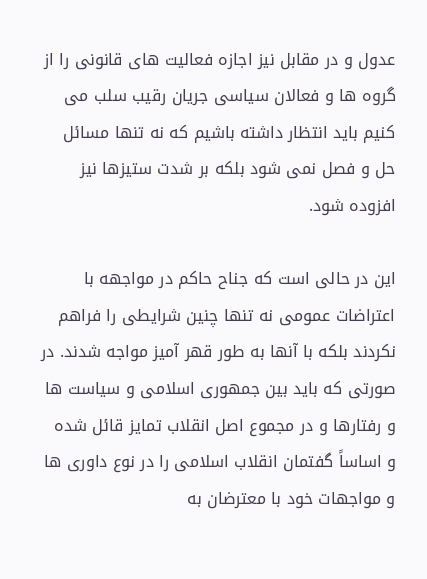عدول و در مقابل نیز اجازه فعالیت های قانونی را از گروه ها و فعالان سیاسی جریان رقیب سلب می کنیم باید انتظار داشته باشیم که نه تنها مسائل حل و فصل نمی شود بلکه بر شدت ستیزها نیز افزوده شود.

این در حالی است که جناح حاکم در مواجهه با اعتراضات عمومی نه تنها چنین شرایطی را فراهم نکردند بلکه با آنها به طور قهر آمیز مواجه شدند. در صورتی که باید بین جمهوری اسلامی و سیاست ها و رفتارها و در مجموع اصل انقلاب تمایز قائل شده و اساساً گفتمان انقلاب اسلامی را در نوع داوری ها و مواجهات خود با معترضان به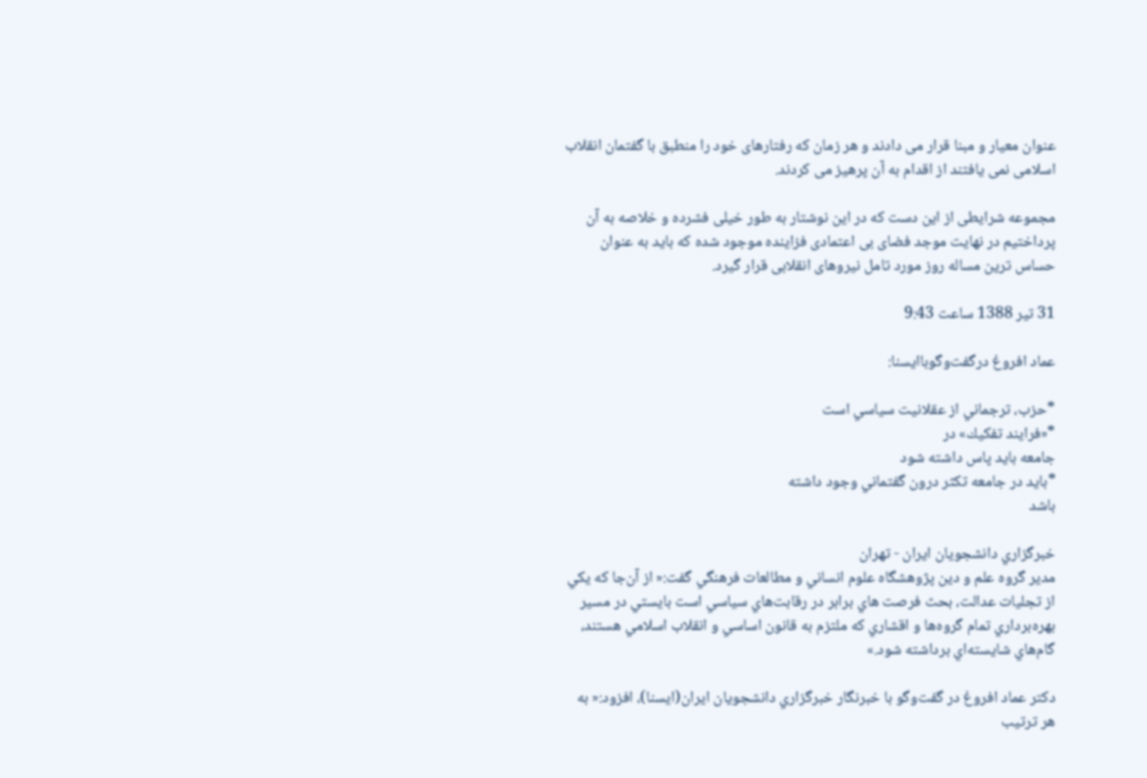عنوان معیار و مبنا قرار می دادند و هر زمان که رفتارهای خود را منطبق با گفتمان انقلاب اسلامی نمی یافتند از اقدام به آن پرهیز می کردند.

مجموعه شرایطی از این دست که در این نوشتار به طور خیلی فشرده و خلاصه به آن پرداختیم در نهایت موجد فضای بی اعتمادی فزاینده موجود شده که باید به عنوان حساس ترین مساله روز مورد تامل نیروهای انقلابی قرار گیرد.

31 تير 1388 ساعت 9:43

عماد افروغ درگفت‌وگوباايسنا:

*حزب، ترجماني از عقلانيت سياسي است
*«فرايند تفكيك» در
جامعه بايد پاس داشته شود
*بايد در جامعه تكثر درون گفتماني وجود داشته
باشد

خبرگزاري دانشجويان ايران - تهران
مدير گروه علم و دين پژوهشگاه علوم انساني و مطالعات فرهنگي گفت:« از آن‌جا كه يكي از تجليات عدالت، بحث فرصت هاي برابر در رقابت‌هاي سياسي است بايستي در مسير بهره‌برداري تمام گروه‌ها و اقشاري كه ملتزم به قانون اساسي و انقلاب اسلامي هستند، گام‌هاي شايسته‌اي برداشته شود.»

دكتر عماد افروغ در گفت‌وگو با خبرنگار خبرگزاري دانشجويان ايران(ايسنا)، افزود:« به هر ترتيب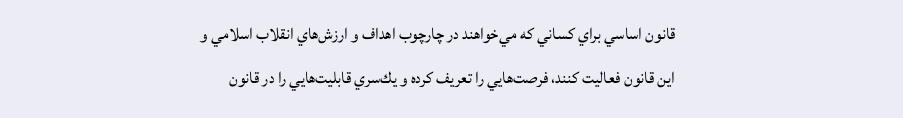قانون اساسي براي كساني كه مي‌خواهند در چارچوب اهداف و ارزش‌هاي انقلاب اسلامي و اين قانون فعاليت كنند، فرصت‌هايي را تعريف كرده و يك‌سري قابليت‌هايي را در قانون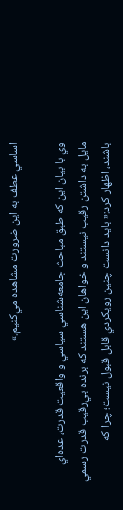اساسي عطف به اين ضرورت مشاهده مي‌كنيم.»

وي با بيان اين كه طبق مباحث جامعه‌شناسي سياسي و واقعيت قدرت، عده‌اي مايل به داشتن رقيب نيستند و خواهان اين هستند كه برنده‌ بي‌رقيب قدرت رسمي باشند، اظهار كرد:« بايد دانست چنين رويكردي قابل قبول نيست؛ چرا كه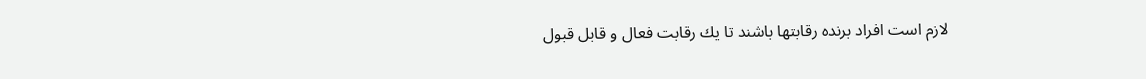لازم است افراد برنده رقابتها باشند تا يك رقابت فعال و قابل قبول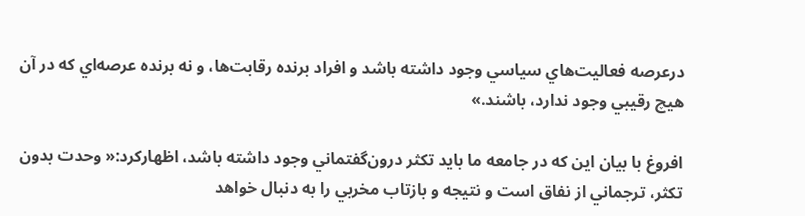درعرصه‌ فعاليت‌هاي سياسي وجود داشته باشد و افراد برنده رقابت‌ها، و نه برنده‌ عرصه‌اي كه در آن هيچ رقيبي وجود ندارد، باشند.»

افروغ با بيان اين كه در جامعه ما بايد تكثر درون‌گفتماني وجود داشته باشد، اظهاركرد:« وحدت بدون تكثر، ترجماني از نفاق است و نتيجه و بازتاب مخربي را به دنبال خواهد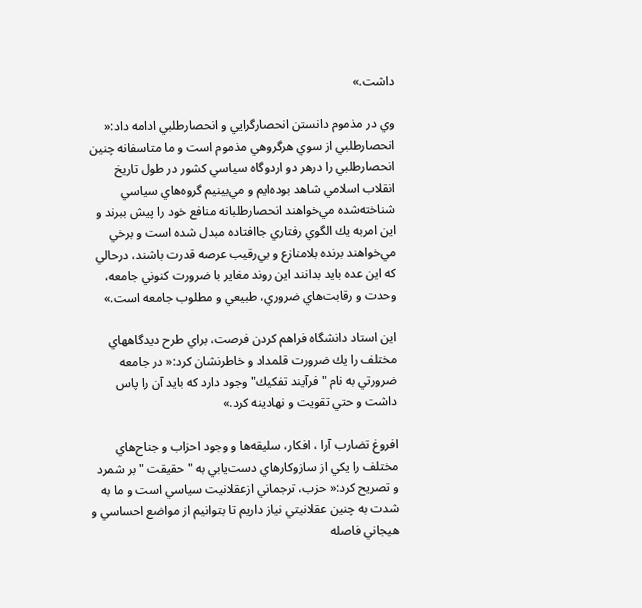داشت.»

وي در مذموم دانستن انحصارگرايي و انحصارطلبي ادامه داد:« انحصارطلبي از سوي هرگروهي مذموم است و ما متاسفانه چنين انحصارطلبي را درهر دو اردوگاه سياسي كشور در طول تاريخ انقلاب اسلامي شاهد بوده‌ايم و مي‌بينيم گروه‌هاي سياسي شناخته‌شده مي‌خواهند انحصارطلبانه منافع خود را پيش ببرند و اين امربه يك الگوي رفتاري جاافتاده مبدل شده است و برخي مي‌خواهند برنده بلامنازع و بي‌رقيب عرصه‌ قدرت باشند، درحالي كه اين عده بايد بدانند اين روند مغاير با ضرورت كنوني جامعه، وحدت و رقابت‌هاي ضروري، طبيعي و مطلوب جامعه است.»

اين استاد دانشگاه فراهم كردن فرصت، براي طرح ديدگاههاي مختلف را يك ضرورت قلمداد و خاطرنشان كرد:« در جامعه ضرورتي به نام "فرآيند تفكيك" وجود دارد كه بايد آن را پاس داشت و حتي تقويت و نهادينه كرد.»

افروغ تضارب آرا ، افكار، سليقه‌ها و وجود احزاب و جناح‌هاي مختلف را يكي از سازوكارهاي دست‌يابي به "حقيقت " بر شمرد و تصريح كرد:« حزب، ترجماني ازعقلانيت سياسي است و ما به شدت به چنين عقلانيتي نياز داريم تا بتوانيم از مواضع احساسي و هيجاني فاصله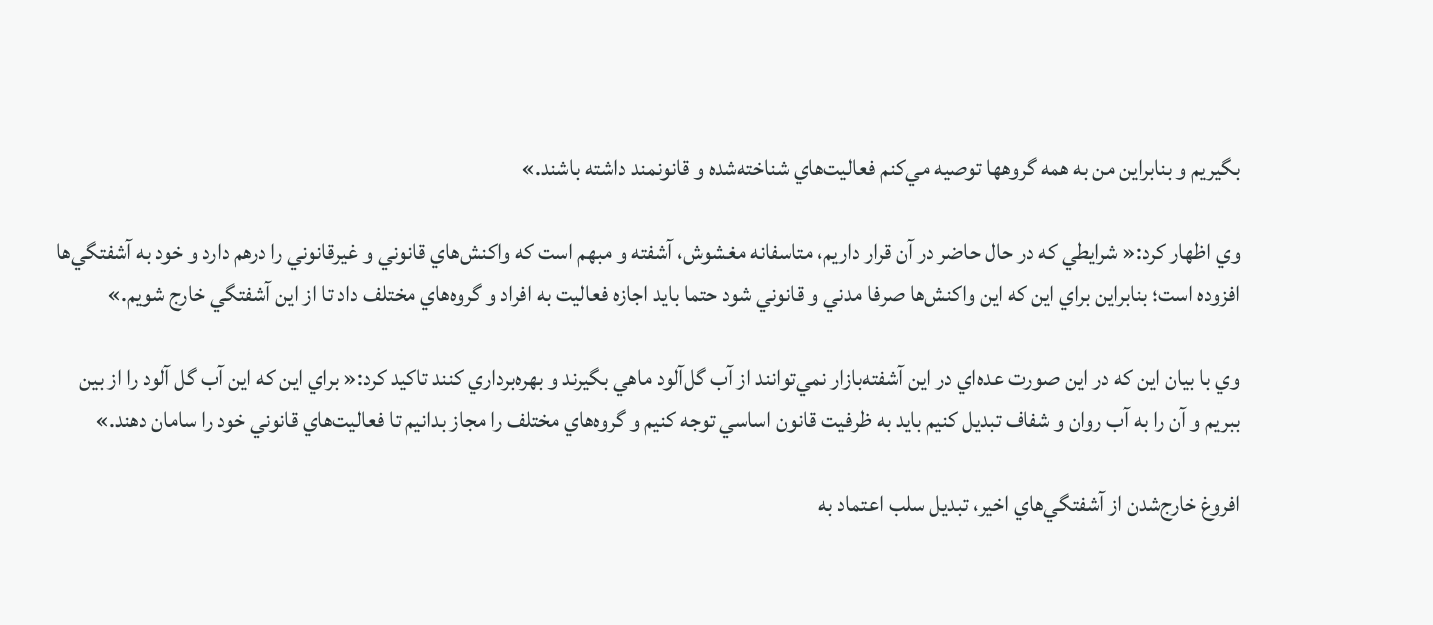بگيريم و بنابراين من به همه گروهها توصيه مي‌كنم فعاليت‌هاي شناخته‌شده و قانونمند داشته باشند.»

وي اظهار كرد:« شرايطي كه در حال حاضر در آن قرار داريم، متاسفانه مغشوش، آشفته و مبهم است كه واكنش‌هاي قانوني و غيرقانوني را درهم دارد و خود به آشفتگي‌ها افزوده است؛ بنابراين براي اين كه اين واكنش‌ها صرفا مدني و قانوني شود حتما بايد اجازه فعاليت به افراد و گروه‌هاي مختلف داد تا از اين آشفتگي خارج شويم.»

وي با بيان اين كه در اين صورت عده‌اي در اين آشفته‌بازار نمي‌توانند از آب گل‌آلود ماهي بگيرند و بهره‌برداري كنند تاكيد كرد:« براي اين كه اين آب گل آلود را از بين ببريم و آن را به آب روان و شفاف تبديل كنيم بايد به ظرفيت قانون اساسي توجه كنيم و گروه‌هاي مختلف را مجاز بدانيم تا فعاليت‌هاي قانوني خود را سامان دهند.»

افروغ خارج‌شدن از آشفتگي‌هاي اخير، تبديل سلب اعتماد به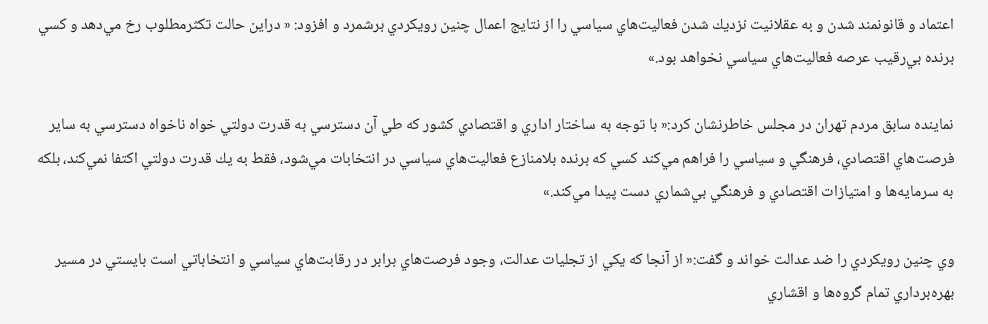اعتماد و قانونمند شدن و به عقلانيت نزديك شدن فعاليت‌هاي سياسي را از نتايج اعمال چنين رويكردي برشمرد و افزود: « دراين حالت تكثرمطلوب رخ مي‌دهد و كسي برنده بي‌رقيب عرصه فعاليت‌هاي سياسي نخواهد بود.»

نماينده سابق مردم تهران در مجلس خاطرنشان كرد:« با توجه به ساختار اداري و اقتصادي كشور كه طي آن دسترسي به قدرت دولتي خواه ناخواه دسترسي به ساير فرصت‌هاي اقتصادي، فرهنگي و سياسي را فراهم مي‌كند كسي كه برنده بلامنازع فعاليت‌هاي سياسي در انتخابات مي‌شود، فقط به يك قدرت دولتي اكتفا نمي‌كند، بلكه به سرمايه‌ها و امتيازات اقتصادي و فرهنگي بي‌شماري دست پيدا مي‌كند.»

وي چنين رويكردي را ضد عدالت خواند و گفت:« از آنجا كه يكي از تجليات عدالت، وجود فرصت‌هاي برابر در رقابت‌هاي سياسي و انتخاباتي است بايستي در مسير بهره‌برداري تمام گروه‌ها و اقشاري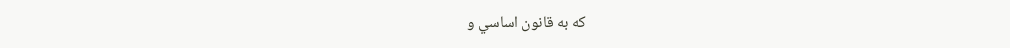كه به قانون اساسي و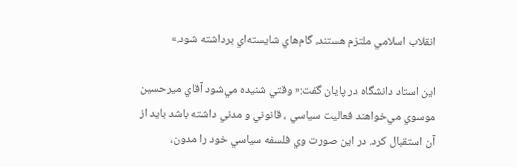انقلاب اسلامي ملتزم هستند، گام‌هاي شايسته‌اي برداشته شود.»

اين استاد دانشگاه در پايان گفت:« وقتي شنيده مي‌شود آقاي ميرحسين موسوي مي‌خواهند فعاليت سياسي ، قانوني و مدني داشته باشد بايد از آن استقبال كرد. در اين صورت وي فلسفه سياسي خود را مدون،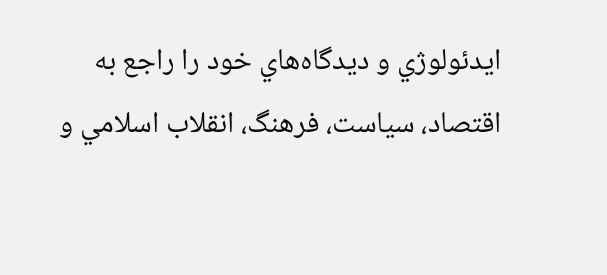ايدئولوژي و ديدگاه‌هاي خود را راجع به اقتصاد، سياست، فرهنگ، انقلاب اسلامي و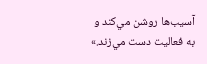آسيب‌ها روشن مي‌كند و به فعاليت دست مي‌زند.»